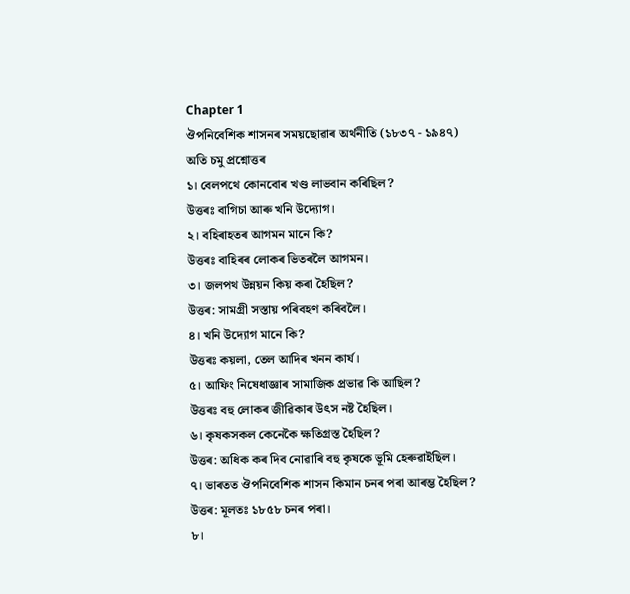Chapter 1
ঔপনিবেশিক শাসনৰ সময়ছোৱাৰ অৰ্থনীতি (১৮৩৭ - ১৯৪৭)
অতি চমু প্রশ্নোত্তৰ
১। বেলপথে কোনবোৰ খণ্ড লাভবান কৰিছিল?
উত্তৰঃ বাগিচা আৰু খনি উদ্যোগ।
২। বহিৰাহতৰ আগমন মানে কি?
উত্তৰঃ বাহিৰৰ লোকৰ ভিতৰলৈ আগমন।
৩। জলপথ উন্নয়ন কিয় কৰা হৈছিল?
উত্তৰ: সামগ্ৰী সস্তায় পৰিবহণ কৰিবলৈ।
৪। খনি উদ্যোগ মানে কি?
উত্তৰঃ কয়লা, তেল আদিৰ খনন কাৰ্য।
৫। আফিং নিষেধাজ্ঞাৰ সামাজিক প্ৰভাৱ কি আছিল?
উত্তৰঃ বহু লোকৰ জীৱিকাৰ উৎস নষ্ট হৈছিল।
৬। কৃষকসকল কেনেকৈ ক্ষতিগ্রস্ত হৈছিল?
উত্তৰ: অধিক কৰ দিব নোৱাৰি বহু কৃষকে ভূমি হেৰুৱাইছিল।
৭। ভাৰতত ঔপনিবেশিক শাসন কিমান চনৰ পৰা আৰম্ভ হৈছিল?
উত্তৰ: মূলতঃ ১৮৫৮ চনৰ পৰা।
৮।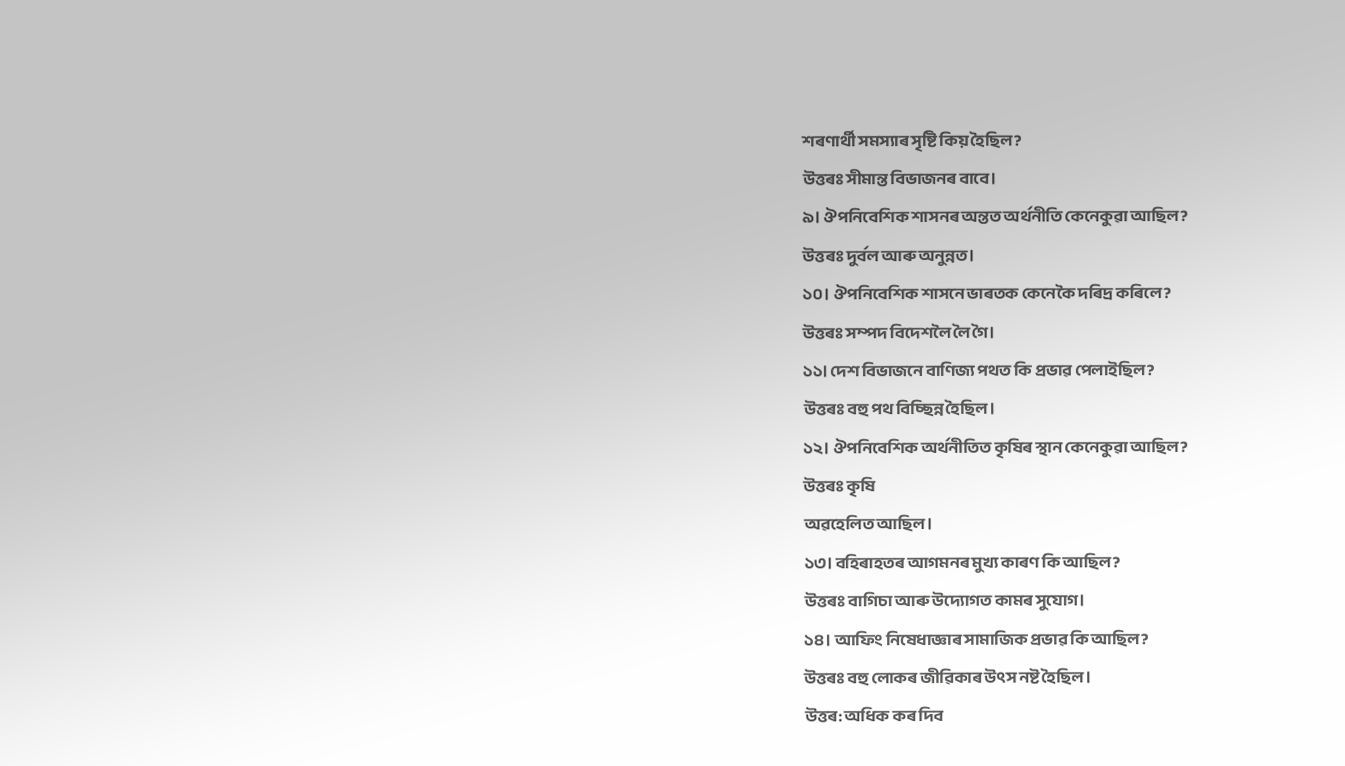শৰণাৰ্থী সমস্যাৰ সৃষ্টি কিয় হৈছিল?
উত্তৰঃ সীমান্ত বিভাজনৰ বাবে।
৯। ঔপনিবেশিক শাসনৰ অন্তত অর্থনীতি কেনেকুৱা আছিল?
উত্তৰঃ দুৰ্বল আৰু অনুন্নত।
১০। ঔপনিবেশিক শাসনে ভাৰতক কেনেকৈ দৰিদ্ৰ কৰিলে?
উত্তৰঃ সম্পদ বিদেশলৈ লৈ গৈ।
১১। দেশ বিভাজনে বাণিজ্য পথত কি প্রভাৱ পেলাইছিল?
উত্তৰঃ বহু পথ বিচ্ছিন্ন হৈছিল।
১২। ঔপনিবেশিক অর্থনীতিত কৃষিৰ স্থান কেনেকুৱা আছিল?
উত্তৰঃ কৃষি
অৱহেলিত আছিল।
১৩। বহিৰাহতৰ আগমনৰ মুখ্য কাৰণ কি আছিল?
উত্তৰঃ বাগিচা আৰু উদ্যোগত কামৰ সুযোগ।
১৪। আফিং নিষেধাজ্ঞাৰ সামাজিক প্ৰভাৱ কি আছিল?
উত্তৰঃ বহু লোকৰ জীৱিকাৰ উৎস নষ্ট হৈছিল।
উত্তৰ: অধিক কৰ দিব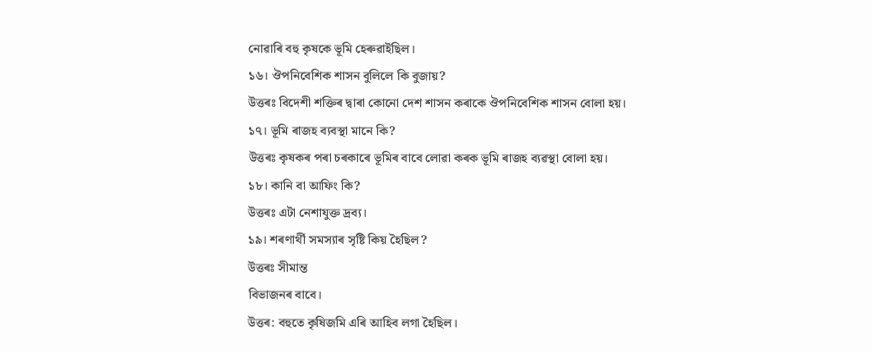নোৱাৰি বহু কৃষকে ভূমি হেৰুৱাইছিল।
১৬। ঔপনিবেশিক শাসন বুলিলে কি বুজায়?
উত্তৰঃ বিদেশী শক্তিৰ দ্বাৰা কোনো দেশ শাসন কৰাকে ঔপনিবেশিক শাসন বোলা হয়।
১৭। ভূমি ৰাজহ ব্যবস্থা মানে কি?
উত্তৰঃ কৃষকৰ পৰা চৰকাৰে ভূমিৰ বাবে লোৱা কৰক ভূমি ৰাজহ ব্যৱস্থা বোলা হয়।
১৮। কানি বা আফিং কি?
উত্তৰঃ এটা নেশাযুক্ত দ্রব্য।
১৯। শৰণাৰ্থী সমস্যাৰ সৃষ্টি কিয় হৈছিল?
উত্তৰঃ সীমান্ত
বিভাজনৰ বাবে।
উত্তৰ: বহুতে কৃষিজমি এৰি আহিব লগা হৈছিল।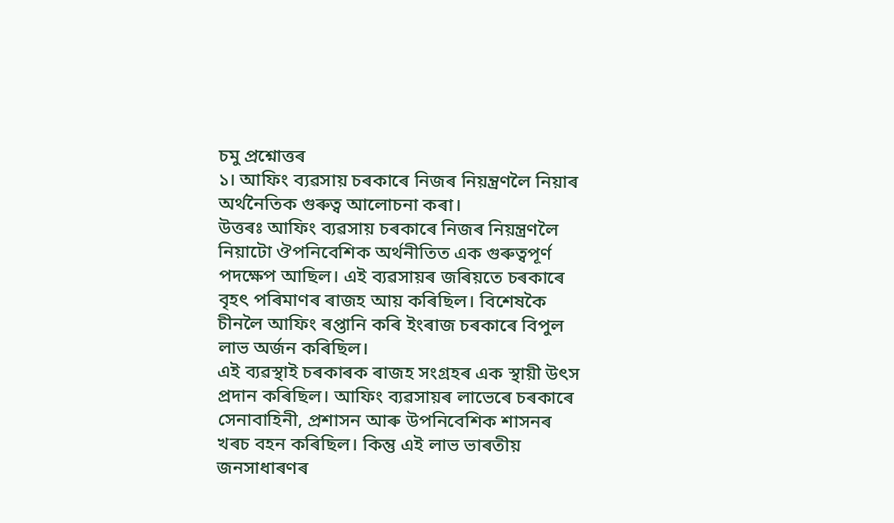চমু প্রশ্নোত্তৰ
১। আফিং ব্যৱসায় চৰকাৰে নিজৰ নিয়ন্ত্ৰণলৈ নিয়াৰ অৰ্থনৈতিক গুৰুত্ব আলোচনা কৰা।
উত্তৰঃ আফিং ব্যৱসায় চৰকাৰে নিজৰ নিয়ন্ত্ৰণলৈ নিয়াটো ঔপনিবেশিক অর্থনীতিত এক গুৰুত্বপূৰ্ণ পদক্ষেপ আছিল। এই ব্যৱসায়ৰ জৰিয়তে চৰকাৰে বৃহৎ পৰিমাণৰ ৰাজহ আয় কৰিছিল। বিশেষকৈ চীনলৈ আফিং ৰপ্তানি কৰি ইংৰাজ চৰকাৰে বিপুল লাভ অর্জন কৰিছিল।
এই ব্যৱস্থাই চৰকাৰক ৰাজহ সংগ্ৰহৰ এক স্থায়ী উৎস প্রদান কৰিছিল। আফিং ব্যৱসায়ৰ লাভেৰে চৰকাৰে সেনাবাহিনী, প্রশাসন আৰু উপনিবেশিক শাসনৰ খৰচ বহন কৰিছিল। কিন্তু এই লাভ ভাৰতীয় জনসাধাৰণৰ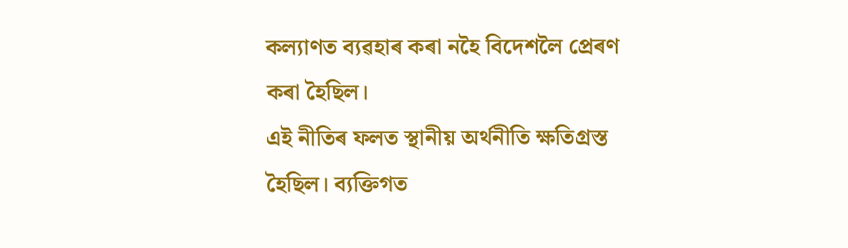কল্যাণত ব্যৱহাৰ কৰা নহৈ বিদেশলৈ প্ৰেৰণ কৰা হৈছিল।
এই নীতিৰ ফলত স্থানীয় অর্থনীতি ক্ষতিগ্রস্ত হৈছিল। ব্যক্তিগত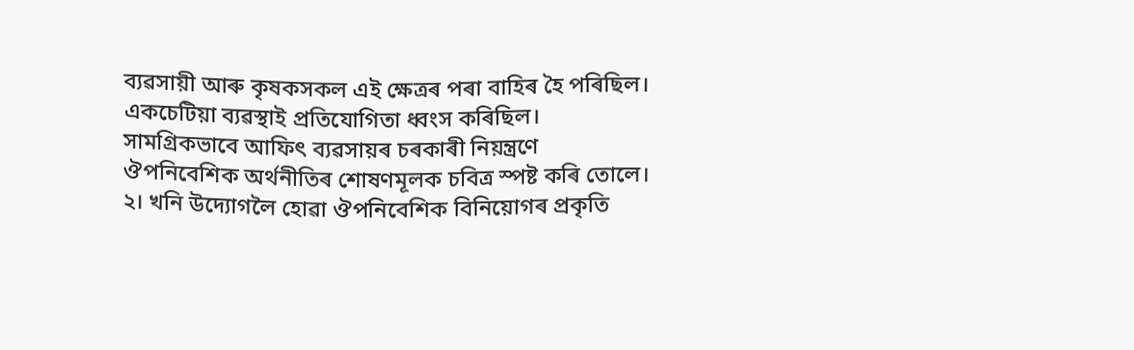ব্যৱসায়ী আৰু কৃষকসকল এই ক্ষেত্ৰৰ পৰা বাহিৰ হৈ পৰিছিল। একচেটিয়া ব্যৱস্থাই প্রতিযোগিতা ধ্বংস কৰিছিল।
সামগ্রিকভাবে আফিৎ ব্যৱসায়ৰ চৰকাৰী নিয়ন্ত্রণে
ঔপনিবেশিক অর্থনীতিৰ শোষণমূলক চবিত্র স্পষ্ট কৰি তোলে।
২। খনি উদ্যোগলৈ হোৱা ঔপনিবেশিক বিনিয়োগৰ প্ৰকৃতি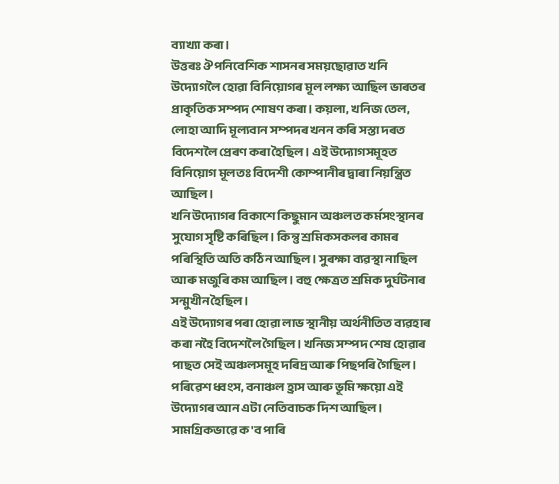ব্যাখ্যা কৰা।
উত্তৰঃ ঔপনিবেশিক শাসনৰ সময়ছোৱাত খনি উদ্যোগলৈ হোৱা বিনিয়োগৰ মূল লক্ষ্য আছিল ভাৰতৰ প্ৰাকৃতিক সম্পদ শোষণ কৰা। কয়লা, খনিজ তেল, লোহা আদি মূল্যবান সম্পদৰ খনন কৰি সস্তা দৰত বিদেশলৈ প্ৰেৰণ কৰা হৈছিল। এই উদ্যোগসমূহত বিনিয়োগ মূলতঃ বিদেশী কোম্পানীৰ দ্বাৰা নিয়ন্ত্রিত আছিল।
খনি উদ্যোগৰ বিকাশে কিছুমান অঞ্চলত কর্মসংস্থানৰ সুযোগ সৃষ্টি কৰিছিল। কিন্তু শ্ৰমিকসকলৰ কামৰ পৰিস্থিতি অতি কঠিন আছিল। সুৰক্ষা ব্যৱস্থা নাছিল আৰু মজুৰি কম আছিল। বহু ক্ষেত্রত শ্রমিক দুর্ঘটনাৰ সন্মুখীন হৈছিল।
এই উদ্যোগৰ পৰা হোৱা লাভ স্থানীয় অর্থনীতিত ব্যৱহাৰ কৰা নহৈ বিদেশলৈ গৈছিল। খনিজ সম্পদ শেষ হোৱাৰ পাছত সেই অঞ্চলসমূহ দৰিদ্ৰ আৰু পিছপৰি গৈছিল। পৰিৱেশ ধ্বংস, বনাঞ্চল হ্রাস আৰু ভূমি ক্ষয়ো এই উদ্যোগৰ আন এটা নেতিবাচক দিশ আছিল। সামগ্রিকভাৱে ক'ব পাৰি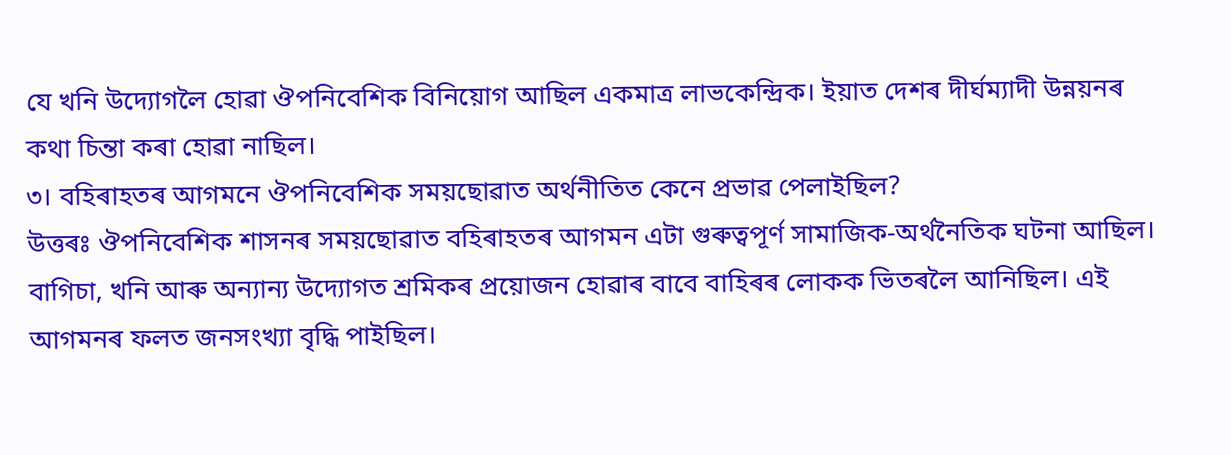যে খনি উদ্যোগলৈ হোৱা ঔপনিবেশিক বিনিয়োগ আছিল একমাত্র লাভকেন্দ্রিক। ইয়াত দেশৰ দীর্ঘম্যাদী উন্নয়নৰ কথা চিন্তা কৰা হোৱা নাছিল।
৩। বহিৰাহতৰ আগমনে ঔপনিবেশিক সময়ছোৱাত অর্থনীতিত কেনে প্ৰভাৱ পেলাইছিল?
উত্তৰঃ ঔপনিবেশিক শাসনৰ সময়ছোৱাত বহিৰাহতৰ আগমন এটা গুৰুত্বপূৰ্ণ সামাজিক-অর্থনৈতিক ঘটনা আছিল। বাগিচা, খনি আৰু অন্যান্য উদ্যোগত শ্রমিকৰ প্ৰয়োজন হোৱাৰ বাবে বাহিৰৰ লোকক ভিতৰলৈ আনিছিল। এই আগমনৰ ফলত জনসংখ্যা বৃদ্ধি পাইছিল।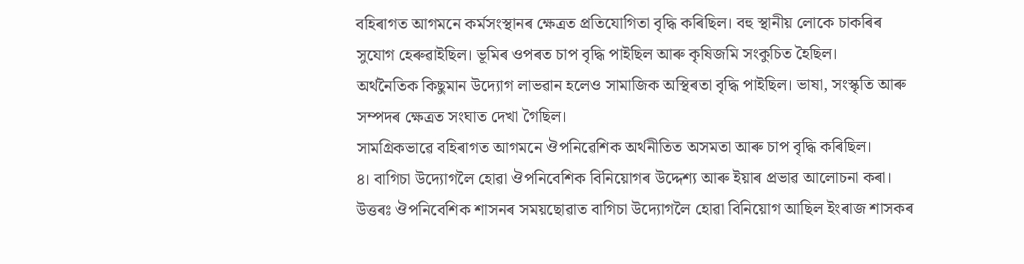বহিৰাগত আগমনে কৰ্মসংস্থানৰ ক্ষেত্ৰত প্ৰতিযোগিতা বৃদ্ধি কৰিছিল। বহু স্থানীয় লোকে চাকৰিৰ সুযোগ হেৰুৱাইছিল। ভূমিৰ ওপৰত চাপ বৃদ্ধি পাইছিল আৰু কৃষিজমি সংকুচিত হৈছিল।
অৰ্থনৈতিক কিছুমান উদ্যোগ লাভৱান হলেও সামাজিক অস্থিৰতা বৃদ্ধি পাইছিল। ভাষা, সংস্কৃতি আৰু সম্পদৰ ক্ষেত্ৰত সংঘাত দেখা গৈছিল।
সামগ্ৰিকভাৱে বহিৰাগত আগমনে ঔপনিৱেশিক অৰ্থনীতিত অসমতা আৰু চাপ বৃদ্ধি কৰিছিল।
৪। বাগিচা উদ্যোগলৈ হোৱা ঔপনিবেশিক বিনিয়োগৰ উদ্দেশ্য আৰু ইয়াৰ প্ৰভাৱ আলোচনা কৰা।
উত্তৰঃ ঔপনিবেশিক শাসনৰ সময়ছোৱাত বাগিচা উদ্যোগলৈ হোৱা বিনিয়োগ আছিল ইংৰাজ শাসকৰ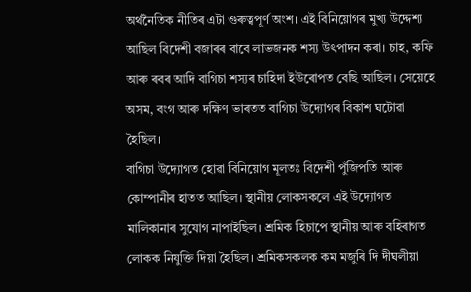অর্থনৈতিক নীতিৰ এটা গুৰুত্বপূর্ণ অংশ। এই বিনিয়োগৰ মুখ্য উদ্দেশ্য আছিল বিদেশী বজাৰৰ বাবে লাভজনক শস্য উৎপাদন কৰা। চাহ, কফি আৰু ৰবৰ আদি বাগিচা শস্যৰ চাহিদা ইউৰোপত বেছি আছিল। সেয়েহে অসম, বংগ আৰু দক্ষিণ ভাৰতত বাগিচা উদ্যোগৰ বিকাশ ঘটোৱা হৈছিল।
বাগিচা উদ্যোগত হোৱা বিনিয়োগ মূলতঃ বিদেশী পুঁজিপতি আৰু কোম্পানীৰ হাতত আছিল। স্থানীয় লোকসকলে এই উদ্যোগত মালিকানাৰ সুযোগ নাপাইছিল। শ্রমিক হিচাপে স্থানীয় আৰু বহিৰাগত লোকক নিযুক্তি দিয়া হৈছিল। শ্রমিকসকলক কম মজুৰি দি দীঘলীয়া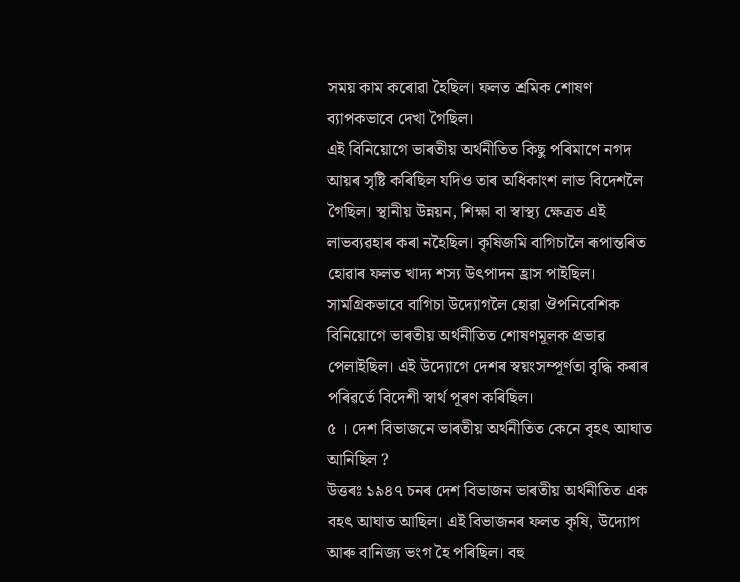সময় কাম কৰোৱা হৈছিল। ফলত শ্রমিক শোষণ ব্যাপকভাবে দেখা গৈছিল।
এই বিনিয়োগে ভাৰতীয় অর্থনীতিত কিছু পৰিমাণে নগদ আয়ৰ সৃষ্টি কৰিছিল যদিও তাৰ অধিকাংশ লাভ বিদেশলৈ গৈছিল। স্থানীয় উন্নয়ন, শিক্ষা বা স্বাস্থ্য ক্ষেত্রত এই লাভব্যৱহাৰ কৰা নহৈছিল। কৃষিজমি বাগিচালৈ ৰূপান্তৰিত হোৱাৰ ফলত খাদ্য শস্য উৎপাদন হ্রাস পাইছিল।
সামগ্রিকভাবে বাগিচা উদ্যোগলৈ হোৱা ঔপনিবেশিক বিনিয়োগে ভাৰতীয় অর্থনীতিত শোষণমূলক প্রভাৱ পেলাইছিল। এই উদ্যোগে দেশৰ স্বয়ংসম্পূর্ণতা বৃদ্ধি কৰাৰ পৰিৱৰ্তে বিদেশী স্বার্থ পূৰণ কৰিছিল।
৫ । দেশ বিভাজনে ভাৰতীয় অৰ্থনীতিত কেনে বৃহৎ আঘাত আনিছিল ?
উত্তৰঃ ১৯৪৭ চনৰ দেশ বিভাজন ভাৰতীয় অৰ্থনীতিত এক বহৎ আঘাত আছিল। এই বিভাজনৰ ফলত কৃষি, উদ্যোগ আৰু বানিজ্য ভংগ হৈ পৰিছিল। বহু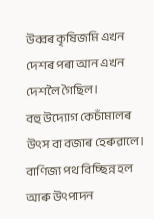উব্বৰ কৃষিজমি এখন দেশৰ পৰা আন এখন দেশলৈ গৈছিল।
বহু উদ্যোগ কেচাঁমালৰ উৎস বা বজাৰ হেৰুৱালে। বাণিজ্য পথ বিচ্ছিন্ন হল আৰু উৎপাদন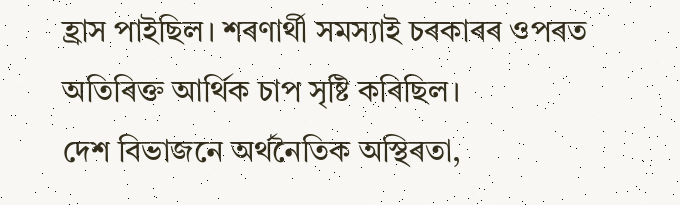হ্ৰাস পাইছিল। শৰণাৰ্থী সমস্যাই চৰকাৰৰ ওপৰত অতিৰিক্ত আৰ্থিক চাপ সৃষ্টি কৰিছিল।
দেশ বিভাজনে অর্থনৈতিক অস্থিৰতা,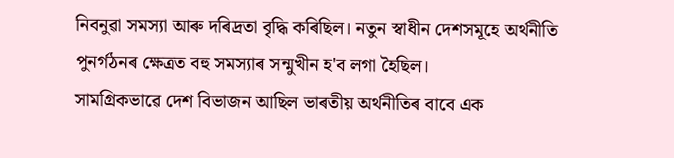নিবনুৱা সমস্যা আৰু দৰিদ্ৰতা বৃদ্ধি কৰিছিল। নতুন স্বাধীন দেশসমূহে অর্থনীতি পুনর্গঠনৰ ক্ষেত্ৰত বহু সমস্যাৰ সন্মুখীন হ'ব লগা হৈছিল।
সামগ্রিকভাৱে দেশ বিভাজন আছিল ভাৰতীয় অর্থনীতিৰ বাবে এক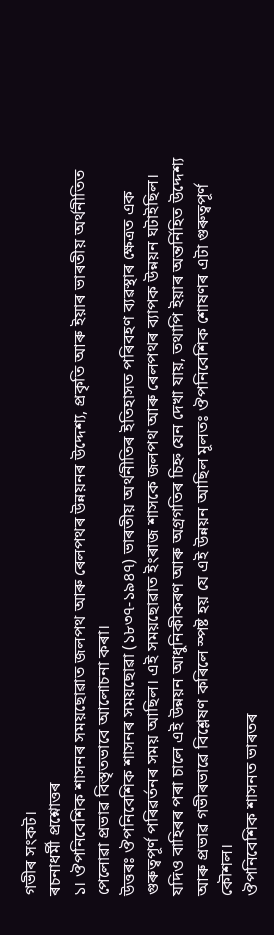গভীৰ সংকট।
ৰচনাধৰ্মী প্রশ্নোত্তৰ
১। ঔপনিবেশিক শাসনৰ সময়ছোৱাত জলপথ আৰু ৰেলপথৰ উন্নয়নৰ উদ্দেশ্য, প্ৰকৃতি আৰু ইয়াৰ ভাৰতীয় অর্থনীতিত পেলোৱা প্ৰভাৱ বিস্তৃতভাবে আলোচনা কৰা।
উত্তৰঃ ঔপনিবেশিক শাসনৰ সময়ছোৱা (১৮৩৭-১৯৪৭) ভাৰতীয় অর্থনীতিৰ ইতিহাসত পৰিবহণ ব্যৱস্থাৰ ক্ষেত্ৰত এক গুৰুত্বপূৰ্ণ পৰিৱৰ্তনৰ সময় আছিল। এই সময়ছোৱাত ইংৰাজ শাসকে জলপথ আৰু ৰেলপথৰ ব্যাপক উন্নয়ন ঘটাইছিল। যদিও বাহিৰৰ পৰা চালে এই উন্নয়ন আধুনিকীকৰণ আৰু অগ্ৰগতিৰ চিহ্ন যেন দেখা যায়, তথাপি ইয়াৰ অন্তর্নিহিত উদ্দেশ্য আৰু প্ৰভাৱ গভীৰভাৱে বিশ্লেষণ কৰিলে স্পষ্ট হয় যে এই উন্নয়ন আছিল মূলতঃ ঔপনিবেশিক শোষণৰ এটা গুৰুত্বপূৰ্ণ কৌশল।
ঔপনিবেশিক শাসনত ভাৰতৰ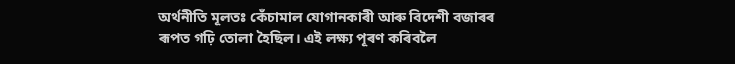অৰ্থনীতি মূলতঃ কেঁচামাল যোগানকাৰী আৰু বিদেশী বজাৰৰ ৰূপত গঢ়ি তোলা হৈছিল। এই লক্ষ্য পূৰণ কৰিবলৈ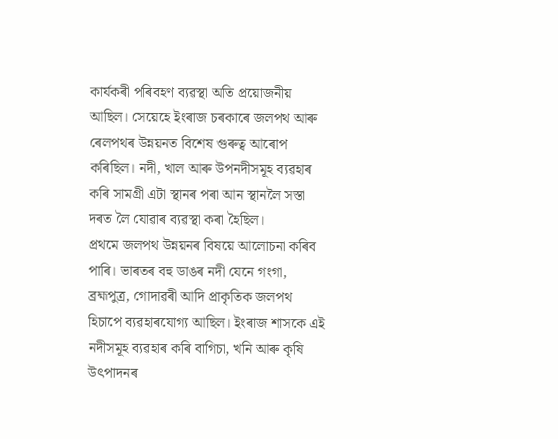কাৰ্যকৰী পৰিবহণ ব্যৱস্থা অতি প্রয়োজনীয় আছিল। সেয়েহে ইংৰাজ চৰকাৰে জলপথ আৰু ৰেলপথৰ উন্নয়নত বিশেষ গুৰুত্ব আৰোপ কৰিছিল। নদী, খাল আৰু উপনদীসমূহ ব্যৱহাৰ কৰি সামগ্ৰী এটা স্থানৰ পৰা আন স্থানলৈ সস্তা দৰত লৈ যোৱাৰ ব্যৱস্থা কৰা হৈছিল।
প্রথমে জলপথ উন্নয়নৰ বিষয়ে আলোচনা কৰিব পাৰি। ভাৰতৰ বহু ডাঙৰ নদী যেনে গংগা, ব্রহ্মপুত্র, গোদাৱৰী আদি প্রাকৃতিক জলপথ হিচাপে ব্যৱহাৰযোগ্য আছিল। ইংৰাজ শাসকে এই নদীসমূহ ব্যৱহাৰ কৰি বাগিচা, খনি আৰু কৃষি উৎপাদনৰ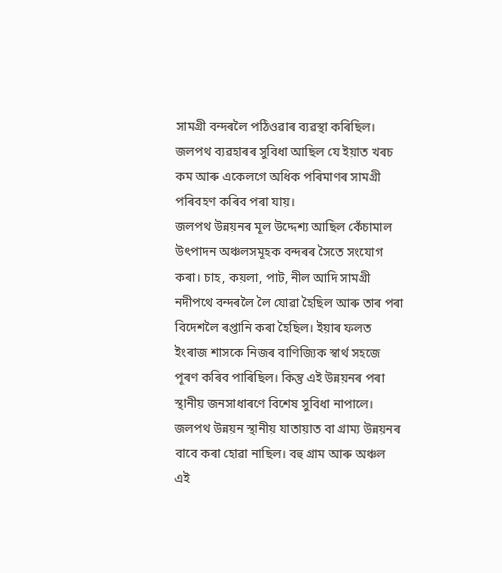সামগ্ৰী বন্দৰলৈ পঠিওৱাৰ ব্যৱস্থা কৰিছিল। জলপথ ব্যৱহাৰৰ সুবিধা আছিল যে ইয়াত খৰচ কম আৰু একেলগে অধিক পৰিমাণৰ সামগ্ৰী পৰিবহণ কৰিব পৰা যায়।
জলপথ উন্নয়নৰ মূল উদ্দেশ্য আছিল কেঁচামাল উৎপাদন অঞ্চলসমূহক বন্দৰৰ সৈতে সংযোগ কৰা। চাহ, কয়লা, পাট, নীল আদি সামগ্রী নদীপথে বন্দৰলৈ লৈ যোৱা হৈছিল আৰু তাৰ পৰা বিদেশলৈ ৰপ্তানি কৰা হৈছিল। ইয়াৰ ফলত ইংৰাজ শাসকে নিজৰ বাণিজ্যিক স্বার্থ সহজে পূৰণ কৰিব পাৰিছিল। কিন্তু এই উন্নয়নৰ পৰা স্থানীয় জনসাধাৰণে বিশেষ সুবিধা নাপালে।
জলপথ উন্নয়ন স্থানীয় যাতায়াত বা গ্রাম্য উন্নয়নৰ বাবে কৰা হোৱা নাছিল। বহু গ্রাম আৰু অঞ্চল এই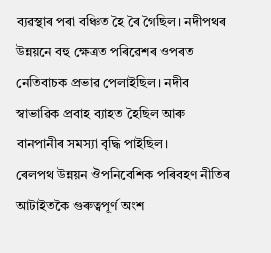ব্যৱস্থাৰ পৰা বঞ্চিত হৈ ৰৈ গৈছিল। নদীপথৰ উন্নয়নে বহু ক্ষেত্ৰত পৰিৱেশৰ ওপৰত নেতিবাচক প্রভাৱ পেলাইছিল। নদীব স্বাভাৱিক প্রবাহ ব্যাহত হৈছিল আৰু বানপানীৰ সমস্যা বৃদ্ধি পাইছিল।
ৰেলপথ উন্নয়ন ঔপনিবেশিক পৰিবহণ নীতিৰ আটাইতকৈ গুৰুত্বপূৰ্ণ অংশ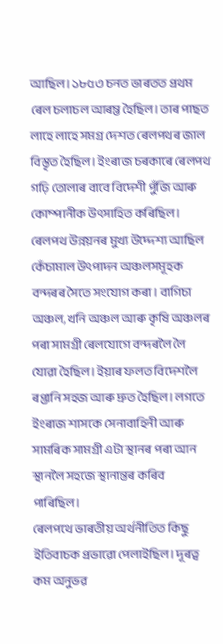আছিল। ১৮৫৩ চনত ভাৰতত প্রথম ৰেল চলাচল আৰম্ভ হৈছিল। তাৰ পাছত লাহে লাহে সমগ্র দেশত ৰেলপথৰ জাল বিস্তৃত হৈছিল। ইংৰাজ চৰকাৰে ৰেলপথ গঢ়ি তোলাৰ বাবে বিদেশী পুঁজি আৰু কোম্পানীক উৎসাহিত কৰিছিল।
ৰেলপথ উন্নয়নৰ মুখ্য উদ্দেশ্য আছিল কেঁচামাল উৎপাদন অঞ্চলসমূহক বন্দৰৰ সৈতে সংযোগ কৰা। বাগিচা অঞ্চল, খনি অঞ্চল আৰু কৃষি অঞ্চলৰ পৰা সামগ্ৰী ৰেলযোগে বন্দৰলৈ লৈ যোৱা হৈছিল। ইয়াৰ ফলত বিদেশলৈ ৰপ্তানি সহজ আৰু দ্রুত হৈছিল। লগতে ইংৰাজ শাসকে সেনাবাহিনী আৰু সামৰিক সামগ্ৰী এটা স্থানৰ পৰা আন স্থানলৈ সহজে স্থানান্তৰ কৰিব পাৰিছিল।
ৰেলপথে ভাৰতীয় অর্থনীতিত কিছু ইতিবাচক প্রভাৱো পেলাইছিল। দূৰত্ব কম অনুভৱ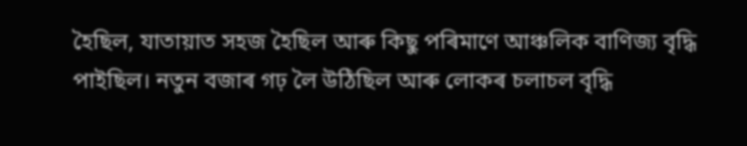হৈছিল, যাতায়াত সহজ হৈছিল আৰু কিছু পৰিমাণে আঞ্চলিক বাণিজ্য বৃদ্ধি পাইছিল। নতুন বজাৰ গঢ় লৈ উঠিছিল আৰু লোকৰ চলাচল বৃদ্ধি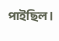পাইছিল।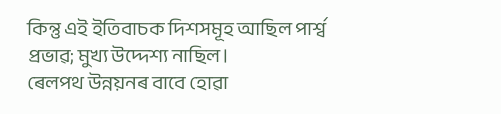কিন্তু এই ইতিবাচক দিশসমূহ আছিল পার্শ্ব প্রভাৱ; মুখ্য উদ্দেশ্য নাছিল।
ৰেলপথ উন্নয়নৰ বাবে হোৱা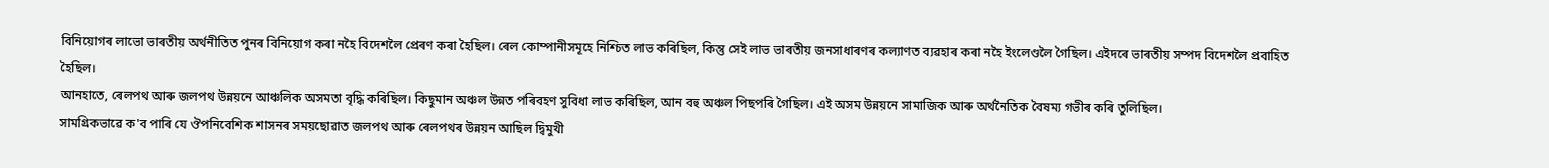বিনিয়োগৰ লাভো ভাৰতীয় অর্থনীতিত পুনৰ বিনিয়োগ কৰা নহৈ বিদেশলৈ প্ৰেৰণ কৰা হৈছিল। ৰেল কোম্পানীসমূহে নিশ্চিত লাভ কৰিছিল, কিন্তু সেই লাভ ভাৰতীয় জনসাধাৰণৰ কল্যাণত ব্যৱহাৰ কৰা নহৈ ইংলেণ্ডলৈ গৈছিল। এইদৰে ভাৰতীয় সম্পদ বিদেশলৈ প্রবাহিত হৈছিল।
আনহাতে, ৰেলপথ আৰু জলপথ উন্নয়নে আঞ্চলিক অসমতা বৃদ্ধি কৰিছিল। কিছুমান অঞ্চল উন্নত পৰিবহণ সুবিধা লাভ কৰিছিল, আন বহু অঞ্চল পিছপৰি গৈছিল। এই অসম উন্নয়নে সামাজিক আৰু অর্থনৈতিক বৈষম্য গভীৰ কৰি তুলিছিল।
সামগ্রিকভাৱে ক'ব পাৰি যে ঔপনিবেশিক শাসনৰ সময়ছোৱাত জলপথ আৰু ৰেলপথৰ উন্নয়ন আছিল দ্বিমুখী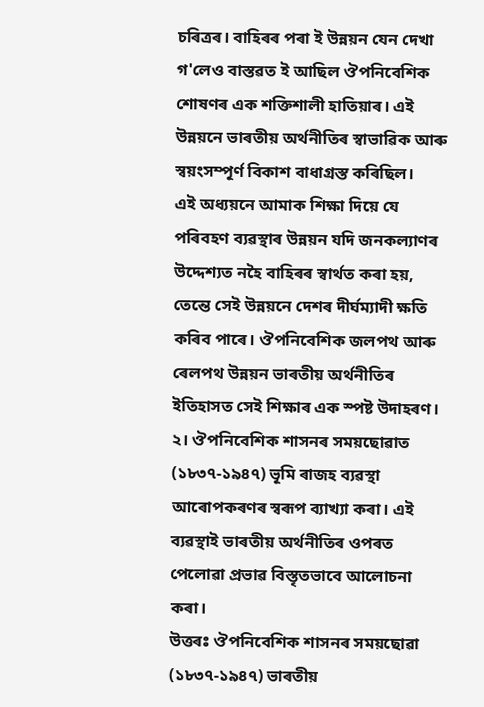চৰিত্ৰৰ। বাহিৰৰ পৰা ই উন্নয়ন যেন দেখা গ'লেও বাস্তৱত ই আছিল ঔপনিবেশিক শোষণৰ এক শক্তিশালী হাতিয়াৰ। এই উন্নয়নে ভাৰতীয় অর্থনীতিৰ স্বাভাৱিক আৰু স্বয়ংসম্পূর্ণ বিকাশ বাধাগ্রস্ত কৰিছিল।
এই অধ্যয়নে আমাক শিক্ষা দিয়ে যে পৰিবহণ ব্যৱস্থাৰ উন্নয়ন যদি জনকল্যাণৰ উদ্দেশ্যত নহৈ বাহিৰৰ স্বাৰ্থত কৰা হয়, তেন্তে সেই উন্নয়নে দেশৰ দীর্ঘম্যাদী ক্ষতি কৰিব পাৰে। ঔপনিবেশিক জলপথ আৰু ৰেলপথ উন্নয়ন ভাৰতীয় অর্থনীতিৰ ইতিহাসত সেই শিক্ষাৰ এক স্পষ্ট উদাহৰণ।
২। ঔপনিবেশিক শাসনৰ সময়ছোৱাত (১৮৩৭-১৯৪৭) ভূমি ৰাজহ ব্যৱস্থা আৰোপকৰণৰ স্বৰূপ ব্যাখ্যা কৰা। এই ব্যৱস্থাই ভাৰতীয় অৰ্থনীতিৰ ওপৰত পেলোৱা প্ৰভাৱ বিস্তৃতভাবে আলোচনা কৰা।
উত্তৰঃ ঔপনিবেশিক শাসনৰ সময়ছোৱা (১৮৩৭-১৯৪৭) ভাৰতীয়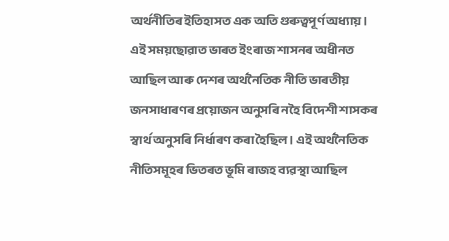অৰ্থনীতিৰ ইতিহাসত এক অতি গুৰুত্বপূৰ্ণ অধ্যায়। এই সময়ছোৱাত ভাৰত ইংৰাজ শাসনৰ অধীনত আছিল আৰু দেশৰ অৰ্থনৈতিক নীতি ভাৰতীয় জনসাধাৰণৰ প্ৰয়োজন অনুসৰি নহৈ বিদেশী শাসকৰ স্বাৰ্থ অনুসৰি নিৰ্ধাৰণ কৰা হৈছিল। এই অর্থনৈতিক নীতিসমূহৰ ভিতৰত ভূমি ৰাজহ ব্যৱস্থা আছিল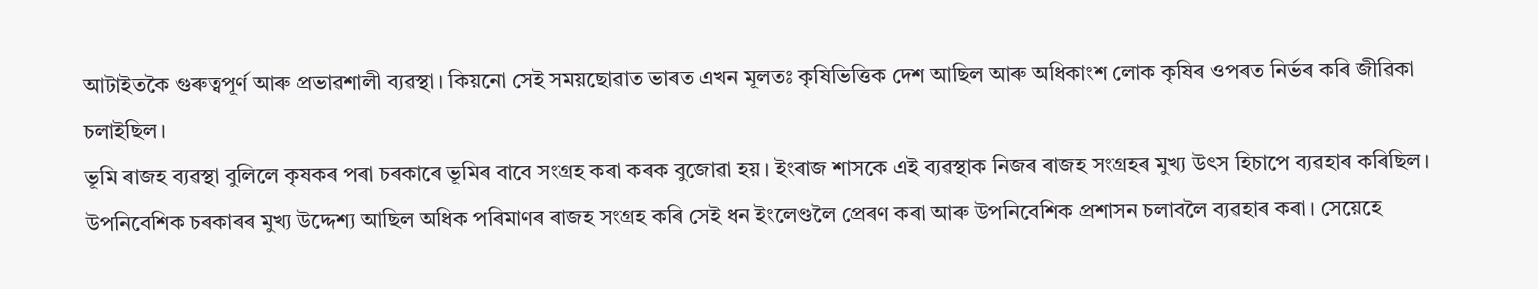আটাইতকৈ গুৰুত্বপূৰ্ণ আৰু প্ৰভাৱশালী ব্যৱস্থা। কিয়নো সেই সময়ছোৱাত ভাৰত এখন মূলতঃ কৃষিভিত্তিক দেশ আছিল আৰু অধিকাংশ লোক কৃষিৰ ওপৰত নিৰ্ভৰ কৰি জীৱিকা চলাইছিল।
ভূমি ৰাজহ ব্যৱস্থা বুলিলে কৃষকৰ পৰা চৰকাৰে ভূমিৰ বাবে সংগ্ৰহ কৰা কৰক বুজোৱা হয়। ইংৰাজ শাসকে এই ব্যৱস্থাক নিজৰ ৰাজহ সংগ্ৰহৰ মুখ্য উৎস হিচাপে ব্যৱহাৰ কৰিছিল। উপনিবেশিক চৰকাৰৰ মুখ্য উদ্দেশ্য আছিল অধিক পৰিমাণৰ ৰাজহ সংগ্ৰহ কৰি সেই ধন ইংলেণ্ডলৈ প্ৰেৰণ কৰা আৰু উপনিবেশিক প্রশাসন চলাবলৈ ব্যৱহাৰ কৰা। সেয়েহে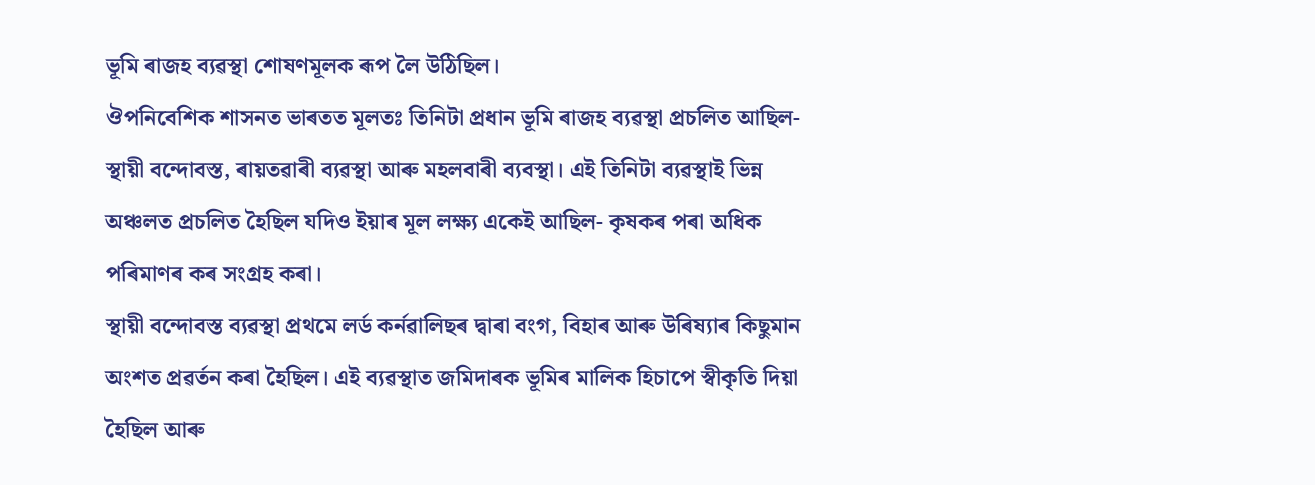ভূমি ৰাজহ ব্যৱস্থা শোষণমূলক ৰূপ লৈ উঠিছিল।
ঔপনিবেশিক শাসনত ভাৰতত মূলতঃ তিনিটা প্রধান ভূমি ৰাজহ ব্যৱস্থা প্রচলিত আছিল- স্থায়ী বন্দোবস্ত, ৰায়তৱাৰী ব্যৱস্থা আৰু মহলবাৰী ব্যবস্থা। এই তিনিটা ব্যৱস্থাই ভিন্ন অঞ্চলত প্রচলিত হৈছিল যদিও ইয়াৰ মূল লক্ষ্য একেই আছিল- কৃষকৰ পৰা অধিক পৰিমাণৰ কৰ সংগ্ৰহ কৰা।
স্থায়ী বন্দোবস্ত ব্যৱস্থা প্রথমে লর্ড কর্নৱালিছৰ দ্বাৰা বংগ, বিহাৰ আৰু উৰিষ্যাৰ কিছুমান অংশত প্ৰৱৰ্তন কৰা হৈছিল। এই ব্যৱস্থাত জমিদাৰক ভূমিৰ মালিক হিচাপে স্বীকৃতি দিয়া হৈছিল আৰু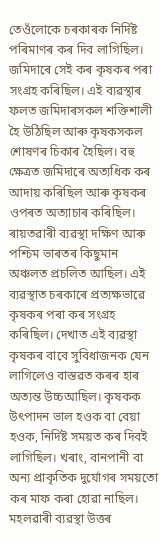তেওঁলোকে চৰকাৰক নিৰ্দিষ্ট পৰিমাণৰ কৰ দিব লাগিছিল।
জমিদাৰে সেই কৰ কৃষকৰ পৰা সংগ্ৰহ কৰিছিল। এই ব্যৱস্থাৰ ফলত জমিদাৰসকল শক্তিশালী হৈ উঠিছিল আৰু কৃষকসকল শোষণৰ চিকাৰ হৈছিল। বহু ক্ষেত্ৰত জমিদাৰে অত্যধিক কৰ আদায় কৰিছিল আৰু কৃষকৰ ওপৰত অত্যাচাৰ কৰিছিল।
ৰায়তৱাৰী ব্যৱস্থা দক্ষিণ আৰু পশ্চিম ভাৰতৰ কিছুমান অঞ্চলত প্রচলিত আছিল। এই ব্যৱস্থাত চৰকাৰে প্ৰত্যক্ষভাৱে কৃষকৰ পৰা কৰ সংগ্ৰহ কৰিছিল। দেখাত এই ব্যৱস্থা কৃষকৰ বাবে সুবিধাজনক যেন লাগিলেও বাস্তৱত কৰৰ হাৰ অত্যন্ত উচ্চআছিল। কৃষকক উৎপাদন ভাল হওক বা বেয়া হওক, নির্দিষ্ট সময়ত কৰ দিবই লাগিছিল। খৰাং, বানপানী বা অন্য প্রাকৃতিক দুৰ্যোগৰ সময়তো কৰ মাফ কৰা হোৱা নাছিল।
মহলৱাৰী ব্যৱস্থা উত্তৰ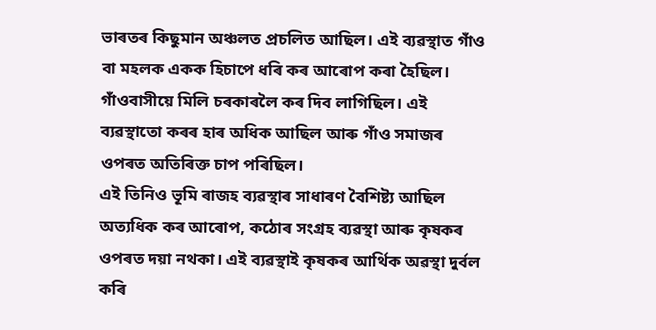ভাৰতৰ কিছুমান অঞ্চলত প্রচলিত আছিল। এই ব্যৱস্থাত গাঁও বা মহলক একক হিচাপে ধৰি কৰ আৰোপ কৰা হৈছিল। গাঁওবাসীয়ে মিলি চৰকাৰলৈ কৰ দিব লাগিছিল। এই ব্যৱস্থাতো কৰৰ হাৰ অধিক আছিল আৰু গাঁও সমাজৰ ওপৰত অতিৰিক্ত চাপ পৰিছিল।
এই তিনিও ভূমি ৰাজহ ব্যৱস্থাৰ সাধাৰণ বৈশিষ্ট্য আছিল অত্যধিক কৰ আৰোপ, কঠোৰ সংগ্ৰহ ব্যৱস্থা আৰু কৃষকৰ ওপৰত দয়া নথকা। এই ব্যৱস্থাই কৃষকৰ আৰ্থিক অৱস্থা দুৰ্বল কৰি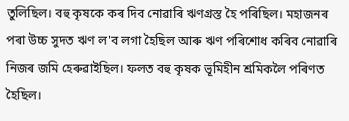তুলিছিল। বহু কৃষকে কৰ দিব নোৱাৰি ঋণগ্রস্ত হৈ পৰিছিল। মহাজনৰ পৰা উচ্চ সুদত ঋণ ল'ব লগা হৈছিল আৰু ঋণ পৰিশোধ কৰিব নোৱাৰি নিজৰ জমি হেৰুৱাইছিল। ফলত বহু কৃষক ভূমিহীন শ্রমিকলৈ পৰিণত হৈছিল।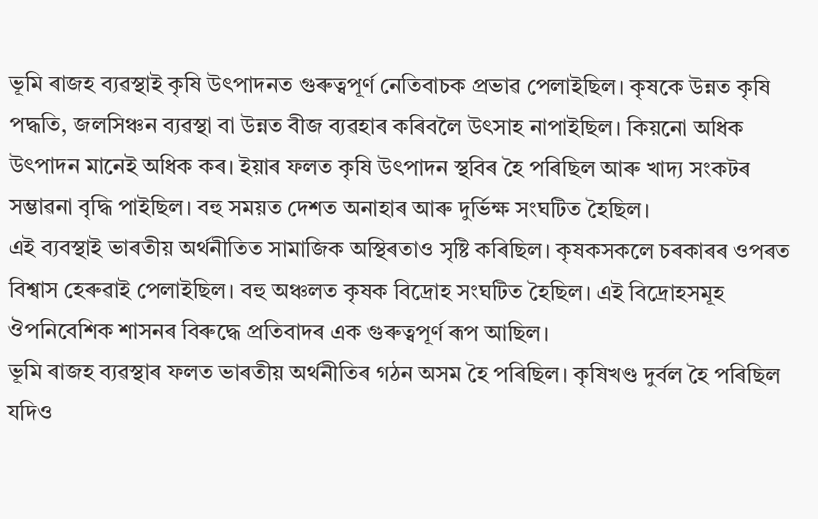ভূমি ৰাজহ ব্যৱস্থাই কৃষি উৎপাদনত গুৰুত্বপূৰ্ণ নেতিবাচক প্রভাৱ পেলাইছিল। কৃষকে উন্নত কৃষি পদ্ধতি, জলসিঞ্চন ব্যৱস্থা বা উন্নত বীজ ব্যৱহাৰ কৰিবলৈ উৎসাহ নাপাইছিল। কিয়নো অধিক উৎপাদন মানেই অধিক কৰ। ইয়াৰ ফলত কৃষি উৎপাদন স্থবিৰ হৈ পৰিছিল আৰু খাদ্য সংকটৰ সম্ভাৱনা বৃদ্ধি পাইছিল। বহু সময়ত দেশত অনাহাৰ আৰু দুর্ভিক্ষ সংঘটিত হৈছিল।
এই ব্যবস্থাই ভাৰতীয় অর্থনীতিত সামাজিক অস্থিৰতাও সৃষ্টি কৰিছিল। কৃষকসকলে চৰকাৰৰ ওপৰত বিশ্বাস হেৰুৱাই পেলাইছিল। বহু অঞ্চলত কৃষক বিদ্রোহ সংঘটিত হৈছিল। এই বিদ্রোহসমূহ ঔপনিবেশিক শাসনৰ বিৰুদ্ধে প্রতিবাদৰ এক গুৰুত্বপূর্ণ ৰূপ আছিল।
ভূমি ৰাজহ ব্যৱস্থাৰ ফলত ভাৰতীয় অর্থনীতিৰ গঠন অসম হৈ পৰিছিল। কৃষিখণ্ড দুৰ্বল হৈ পৰিছিল যদিও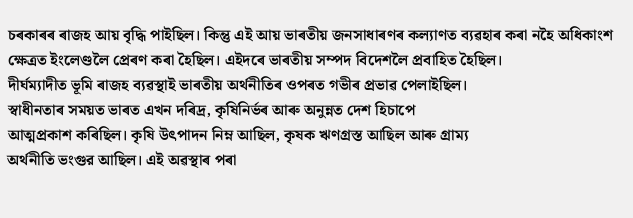চৰকাৰৰ ৰাজহ আয় বৃদ্ধি পাইছিল। কিন্তু এই আয় ভাৰতীয় জনসাধাৰণৰ কল্যাণত ব্যৱহাৰ কৰা নহৈ অধিকাংশ ক্ষেত্ৰত ইংলেণ্ডলৈ প্ৰেৰণ কৰা হৈছিল। এইদৰে ভাৰতীয় সম্পদ বিদেশলৈ প্রবাহিত হৈছিল।
দীর্ঘম্যাদীত ভূমি ৰাজহ ব্যৱস্থাই ভাৰতীয় অর্থনীতিৰ ওপৰত গভীৰ প্ৰভাৱ পেলাইছিল।
স্বাধীনতাৰ সময়ত ভাৰত এখন দৰিদ্ৰ, কৃষিনিৰ্ভৰ আৰু অনুন্নত দেশ হিচাপে
আত্মপ্রকাশ কৰিছিল। কৃষি উৎপাদন নিম্ন আছিল, কৃষক ঋণগ্রস্ত আছিল আৰু গ্ৰাম্য
অর্থনীতি ভংগুর আছিল। এই অৱস্থাৰ পৰা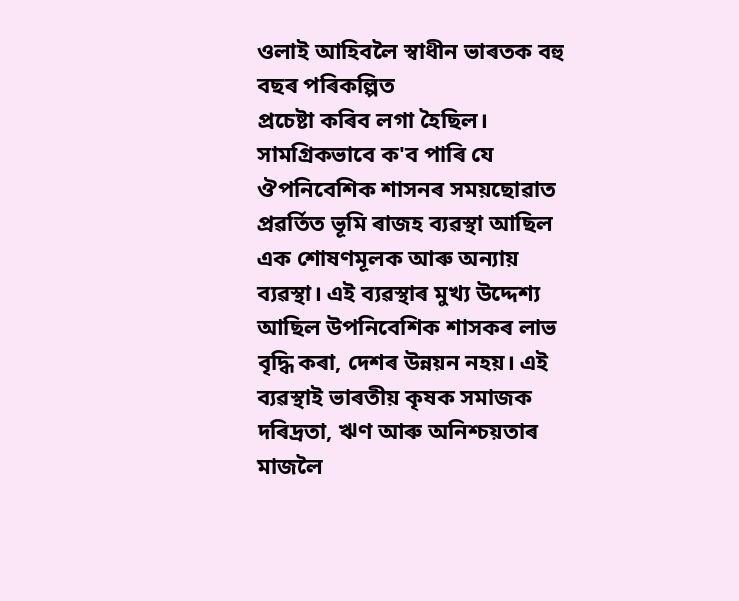ওলাই আহিবলৈ স্বাধীন ভাৰতক বহু বছৰ পৰিকল্পিত
প্রচেষ্টা কৰিব লগা হৈছিল।
সামগ্রিকভাবে ক'ব পাৰি যে ঔপনিবেশিক শাসনৰ সময়ছোৱাত প্ৰৱৰ্তিত ভূমি ৰাজহ ব্যৱস্থা আছিল এক শোষণমূলক আৰু অন্যায় ব্যৱস্থা। এই ব্যৱস্থাৰ মুখ্য উদ্দেশ্য আছিল উপনিবেশিক শাসকৰ লাভ বৃদ্ধি কৰা, দেশৰ উন্নয়ন নহয়। এই ব্যৱস্থাই ভাৰতীয় কৃষক সমাজক দৰিদ্ৰতা, ঋণ আৰু অনিশ্চয়তাৰ মাজলৈ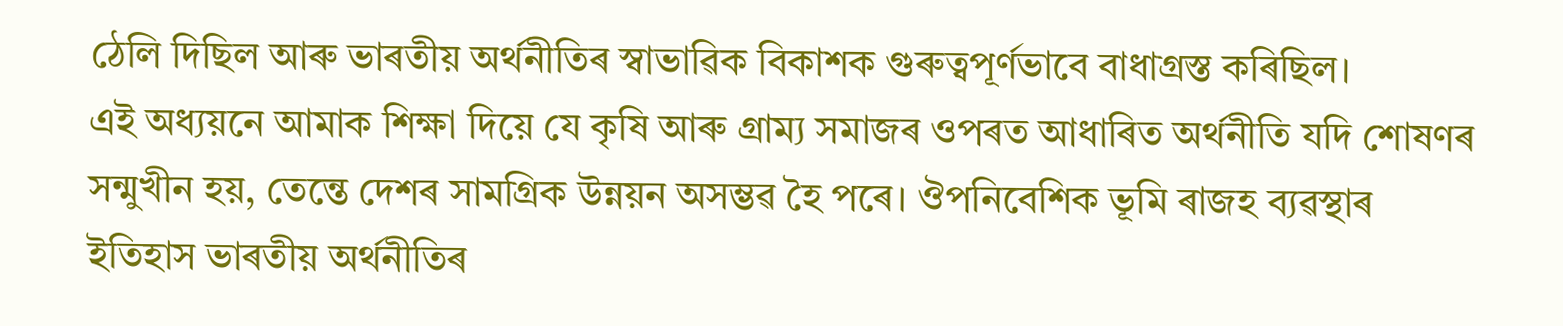ঠেলি দিছিল আৰু ভাৰতীয় অর্থনীতিৰ স্বাভাৱিক বিকাশক গুৰুত্বপূৰ্ণভাবে বাধাগ্রস্ত কৰিছিল।
এই অধ্যয়নে আমাক শিক্ষা দিয়ে যে কৃষি আৰু গ্ৰাম্য সমাজৰ ওপৰত আধাৰিত অর্থনীতি যদি শোষণৰ সন্মুখীন হয়, তেন্তে দেশৰ সামগ্রিক উন্নয়ন অসম্ভৱ হৈ পৰে। ঔপনিবেশিক ভূমি ৰাজহ ব্যৱস্থাৰ ইতিহাস ভাৰতীয় অর্থনীতিৰ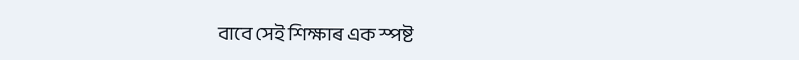বাবে সেই শিক্ষাৰ এক স্পষ্ট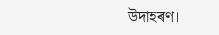উদাহৰণ।